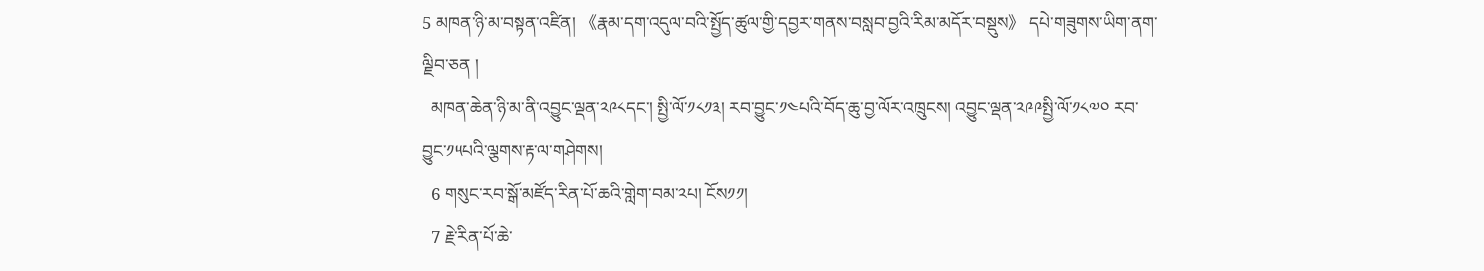5 མཁན་ཉི་མ་བསྟན་འཛིན། 《རྣམ་དག་འདུལ་བའི་སྤྱོད་ཚུལ་གྱི་དབྱར་གནས་བསླབ་བྱའི་རིམ་མདོར་བསྡུས》 དཔེ་གཟུགས་ཡིག་ནག་ལྗིབ་ཅན །
  མཁན་ཆེན་ཉི་མ་ནི་འབྱུང་ལྡན་༢༩༨དང་། སྤྱི་ལོ་༡༨༡༣། རབ་བྱུང་༡༤པའི་བོད་ཆུ་བྱ་ལོར་འཁྲུངས། འབྱུང་ལྡན་༢༩༩སྤྱི་ལོ་༡༨༧༠ རབ་བྱུང་༡༥པའི་ལྕགས་རྟ་ལ་གཤེགས།
  6 གསུང་རབ་སྒོ་མཛོད་རིན་པོ་ཆའི་གླེག་བམ་༢པ། ངོས༡༡།
  7 རྗེ་རིན་པོ་ཆེ་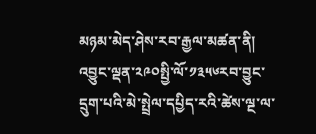མཉམ་མེད་ཤེས་རབ་རྒྱལ་མཚན་ནི། འབྱུང་ལྡན་༢༩༠སྤྱི་ལོ་༡༣༥༦རབ་བྱུང་དྲུག་པའི་མེ་སྤྲེལ་དཔྱིད་རའི་ཚེས་ལྔ་ལ་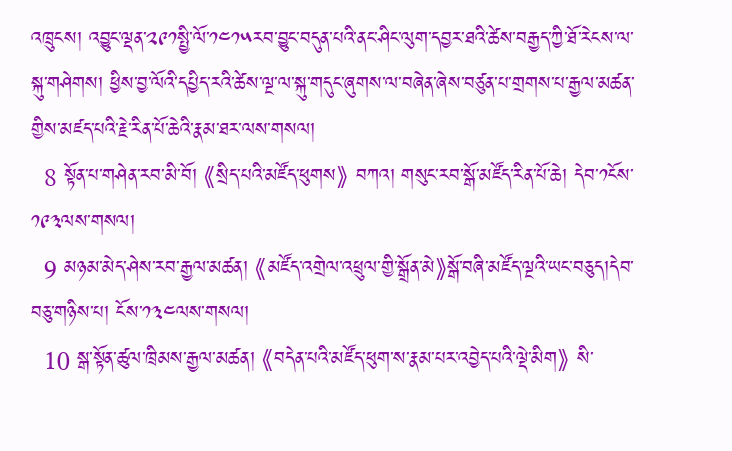འཁྲུངས། འབྱུང་ལྡན་༢༩༡སྤྱི་ལོ་༡༤༡༥རབ་བྱུང་བདུན་པའི་ནང་ཤིང་ལུག་དབྱར་ཐའི་ཚེས་བརྒྱད་ཀྱི་ཐོ་རེངས་ལ་སྐུ་གཤེགས། ཕྱིས་བྱ་ལོའི་དཔྱིད་རའི་ཚེས་ལྔ་ལ་སྐུ་གདུང་ཞུགས་ལ་བཞེན་ཞེས་བཙུན་པ་གྲགས་པ་རྒྱལ་མཚན་གྱིས་མཛད་པའི་རྗེ་རིན་པོ་ཆེའི་རྣམ་ཐར་ལས་གསལ།
  8 སྟོན་པ་གཤེན་རབ་མི་བོ། 《སྲིད་པའི་མཛོད་ཕུགས》 བཀའ། གསུང་རབ་སྒོ་མཛོད་རིན་པོ་ཆེ། དེབ་༡ངོས་༡༩༣ལས་གསལ།
  9 མཉམ་མེད་ཤེས་རབ་རྒྱལ་མཚན། 《མཛོད་འགྲེལ་འཕྲུལ་གྱི་སྒྲོན་མེ》སྒོ་བཞི་མཛོད་ལྔའི་ཡང་བཅུད།དེབ་བཅུ་གཉིས་པ། ངོས་༡༣༤ལས་གསལ།
  10 སྒ་སྟོན་ཚུལ་ཁྲིམས་རྒྱལ་མཚན། 《བདེན་པའི་མཛོད་ཕུག་ས་རྣམ་པར་འབྱེད་པའི་ལྡེ་མིག》 སི་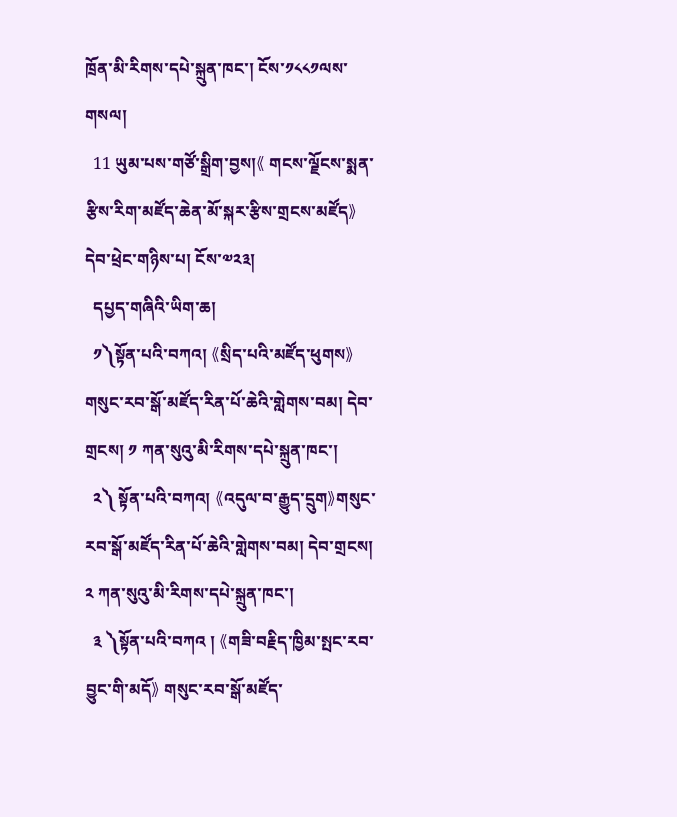ཁྲོན་མི་རིགས་དཔེ་སྐྲུན་ཁང་། ངོས་༡༨༨༡ལས་གསལ།
  11 ཡུམ་པས་གཙོ་སྒྲིག་བྱས།《 གངས་ལྗོངས་སྨན་རྩིས་རིག་མཛོད་ཆེན་མོ་སྐར་རྩིས་གྲངས་མཛོད》དེབ་ཕྲེང་གཉིས་པ། ངོས་༧༢༣།
  དཔྱད་གཞིའི་ཡིག་ཆ།
  ༡༽སྟོན་པའི་བཀའ། 《སྲིད་པའི་མཛོད་ཕུགས》 གསུང་རབ་སྒོ་མཛོད་རིན་པོ་ཆེའི་གླེགས་བམ། དེབ་གྲངས། ༡ ཀན་སུའུ་མི་རིགས་དཔེ་སྐྲུན་ཁང་།
  ༢༽ སྟོན་པའི་བཀའ། 《འདུལ་བ་རྒྱུད་དྲུག》གསུང་རབ་སྒོ་མཛོད་རིན་པོ་ཆེའི་གླེགས་བམ། དེབ་གྲངས། ༢ ཀན་སུའུ་མི་རིགས་དཔེ་སྐྲུན་ཁང་།
  ༣ ༽སྟོན་པའི་བཀའ ། 《གཟི་བརྗིད་ཁྱིམ་སྤང་རབ་བྱུང་གི་མདོ》 གསུང་རབ་སྒོ་མཛོད་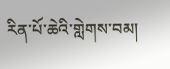རིན་པོ་ཆེའི་གླེགས་བམ།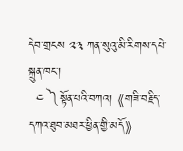དེབ་གྲངས ༢༣ ཀན་སུའུ་མི་རིགས་དཔེ་སྐྲུན་ཁང་།
  ༤ ༽སྟོན་པའི་བཀའ། 《གཟི་བརྗིད་དཀའ་ཐུབ་མཐར་ཕྱིན་གྱི་མདོ》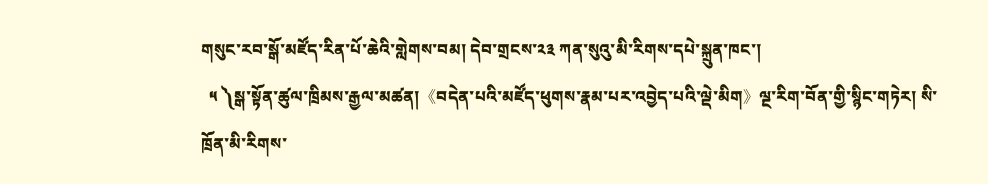གསུང་རབ་སྒོ་མཛོད་རིན་པོ་ཆེའི་གླེགས་བམ། དེབ་གྲངས་༢༣ ཀན་སུའུ་མི་རིགས་དཔེ་སྐྲུན་ཁང་།
  ༥ ༽སྒ་སྟོན་ཚུལ་ཁྲིམས་རྒྱལ་མཚན།《བདེན་པའི་མཛོད་ཕུགས་རྣམ་པར་འབྱེད་པའི་ལྡེ་མིག》ལྔ་རིག་བོན་གྱི་སྙིང་གཏེར། སི་ཁྲོན་མི་རིགས་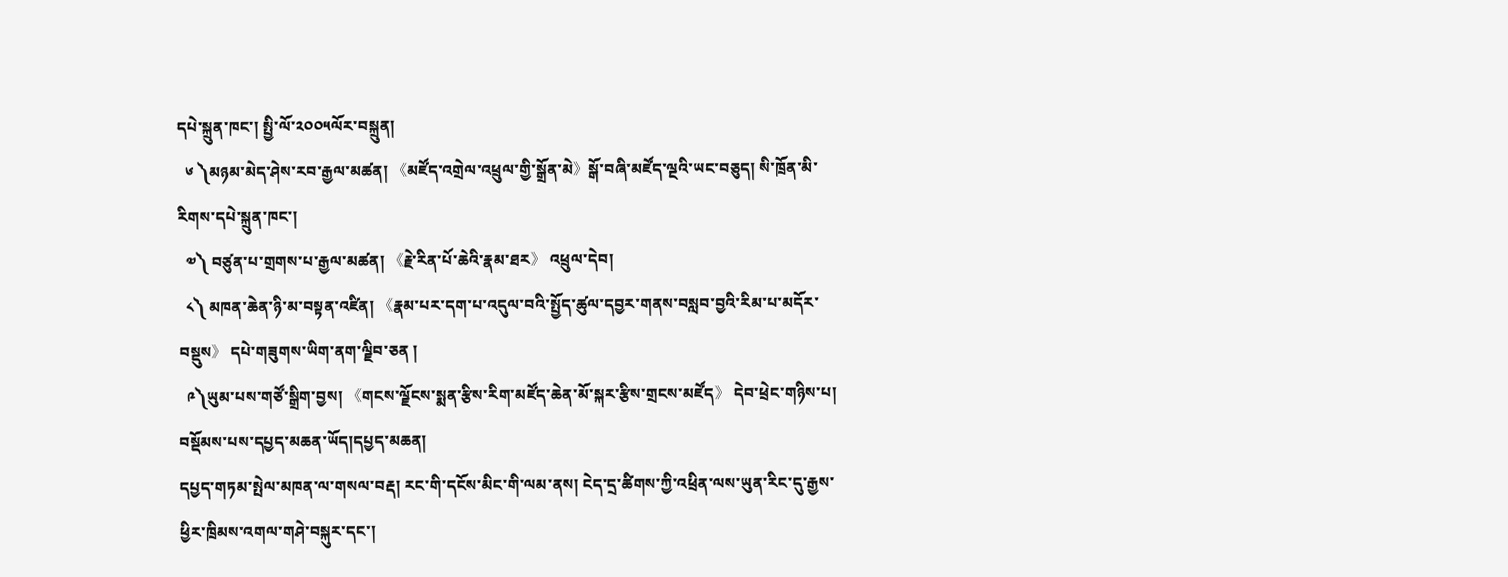དཔེ་སྐྲུན་ཁང་། སྤྱི་ལོ་༢༠༠༥ལོར་བསྐྲུན།
  ༦ ༽མཉམ་མེད་ཤེས་རབ་རྒྱལ་མཚན། 《མཛོད་འགྲེལ་འཕྲུལ་གྱི་སྒྲོན་མེ》སྒོ་བཞི་མཛོད་ལྔའི་ཡང་བཅུད། སི་ཁྲོན་མི་རིགས་དཔེ་སྐྲུན་ཁང་།
  ༧༽ བཙུན་པ་གྲགས་པ་རྒྱལ་མཚན། 《རྗེ་རིན་པོ་ཆེའི་རྣམ་ཐར》 འཕྲུལ་དེབ།
  ༨༽ མཁན་ཆེན་ཉི་མ་བསྟན་འཛིན། 《རྣམ་པར་དག་པ་འདུལ་བའི་སྤྱོད་ཚུལ་དབྱར་གནས་བསླབ་བྱའི་རིམ་པ་མདོར་བསྡུས》 དཔེ་གཟུགས་ཡིག་ནག་ལྗིབ་ཅན །
  ༩༽ཡུམ་པས་གཙོ་སྒྲིག་བྱས། 《གངས་ལྗོངས་སྨན་རྩིས་རིག་མཛོད་ཆེན་མོ་སྐར་རྩིས་གྲངས་མཛོད》 དེབ་ཕྲེང་གཉིས་པ།
བསྡོམས་པས་དཔྱད་མཆན་ཡོད།དཔྱད་མཆན།
དཔྱད་གཏམ་སྤེལ་མཁན་ལ་གསལ་བརྡ། རང་གི་དངོས་མིང་གི་ལམ་ནས། ངེད་དྲ་ཚིགས་ཀྱི་འཕྲིན་ལས་ཡུན་རིང་དུ་རྒྱས་ཕྱིར་ཁྲིམས་འགལ་གཤེ་བསྐུར་དང་།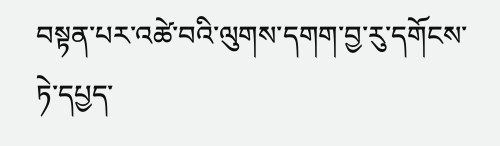བསྟན་པར་འཚེ་བའི་ལུགས་དགག་བྱ་རུ་དགོངས་ཏེ་དཔྱད་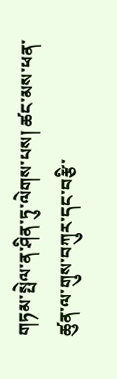གཏམ་སྤེལ་ན་ཤིན་ཏུ་ལེགས་པས། ཚང་མས་ཕན་ཚུན་ལ་གུས་བཀུར་དང་བརྩི་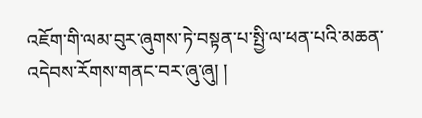འཇོག་གི་ལམ་བུར་ཞུགས་ཏེ་བསྟན་པ་སྤྱི་ལ་ཕན་པའི་མཆན་འདེབས་རོགས་གནང་བར་ཞུ་ཞུ། །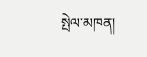སྤེལ་མཁན།